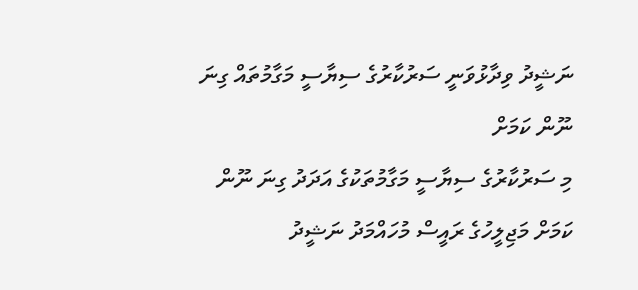ނަޝީދު ވިދާޅުވަނީ ސަރުކާރުގެ ސިޔާސީ މަގާމުތައް ގިނަ ނޫން ކަމަށް
މި ސަރުކާރުގެ ސިޔާސީ މަގާމުތަކުގެ އަދަދު ގިނަ ނޫން ކަމަށް މަޖިލީހުގެ ރައީސް މުހައްމަދު ނަޝީދު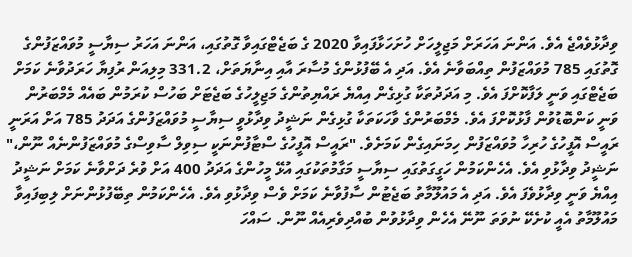ވިދާޅުވެއްޖެ އެވެ. އަންނަ އަހަރަށް މަޖިލީހަށް ހުށަހަޅާފައިވާ 2020 ގެ ބަޖެޓްގައިވާ ގޮތުގައި، އަންނަ އަހަރު ސިޔާސީ މުވައްޒަފުންގެ ގޮތުގައި 785 މުވައްޒަފުން ތިއްބަވާނެ އެވެ. އަދި އެ ބޭފުޅުންގެ މުސާރަ އާއި އިނާޔަތަށް، 331.2 މިލިއަން ރުފިޔާ ހަރަދުވާނެ ކަމަށް ބަޖެޓްގައި ވަނީ ލަފާކޮށްފަ އެވެ. މި އަދަދުތަކާ ގުޅިގެން އިއްޔެ ރައްޔިތުންގެ މަޖިލީހުގެ ބަޖެޓަށް ބަހުސް ކުރަމުން ބައެއް މެމްބަރުން ވަނީ ކަންބޮޑުވުން ފާޅުކޮށްފަ އެވެ. މެމްބަރުންގެ ވާހަކަތަކާ ގުޅިގެން ނަޝީދު ވިދާޅުވީ ސިޔާސީ މުވައްޒަފުންގެ އަދަދު 785 އަށް އަރަނީ ރައީސް އޮފީހުގެ ހުރިހާ މުވައްޒަފުން ހިމަނައިގެން ކަމަށެވެ. "ރައީސް އޮފީހުގެ ސްޓާފުންނަކީ ސިވިލް ސާވިސްގެ މުވައްޒަފުންނެއް ނޫން،" ނަޝީދު ވިދާޅުވި އެވެ. އެހެންކަމުން ހަގީގަތުގައި ސިޔާސީ މަގާމުތަކުގައި އުޅޭ މީހުންގެ އަދަދު 400 އަށް ވުރެ ދަށްވާނެ ކަމަށް ނަޝީދު އިއްޔެ ވަނީ ވިދާޅުވެފަ އެވެ. އަދި އެ މައުލޫމާތު ބަޖެޓުން ސާފުވާނެ ކަމަށް ވެސް ވިދާޅުވި އެވެ. އެހެންކަމުން ތިބޭފުޅުންނަށް ލިބިފައިވާ މައުލޫމާތު އެއީ ކުށެކޭ ނުވަތަ ނޫނޭ އެހެން ވިދާޅުވުން ބުއްދިވެރިއެއް ނޫން. ސައްހަ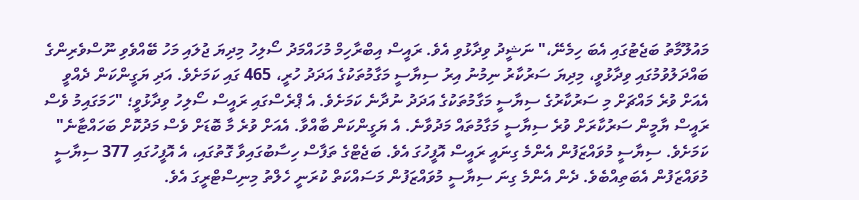މައުލޫމާތު ބަޖެޓުގައި އެބަ ހިމެނޭ،" ނަޝީދު ވިދާޅުވި އެވެ. ރައީސް އިބްރާހިމް މުހައްމަދު ސޯލިހު މިދިޔަ ޖުލައި މަހު ބޭއްވެވި ނޫސްވެރިންގެ ބައްދަލުވުމުގައި ވިދާޅުވީ، މިދިޔަ ސަރުކާރު ނިމުނު އިރު ސިޔާސީ މަގާމުތަކުގެ އަދަދު ހުރީ، 465 ގައި ކަމަށެވެ. އަދި ޔަގީންކަން ދެއްވީ އެއަށް ވުރެ މައްޗަށް މި ސަރުކާރުގެ ސިޔާސީ މަގާމުތަކުގެ އަދަދު ނުދާނެ ކަމަށެވެ. އެ ޕްރެސްގައި ރައީސް ސޯލިހު ވިދާޅުވީ؛ "ހަމަގައިމު ވެސް ރައީސް ޔާމީން ސަރުކާރަށް ވުރެ ސިޔާސީ މަގާމުތައް މަދުވާނެ. އެ ޔަގީންކަން ބާއްވާ. އެއަށް ވުރެ މާ ބޮޑަށް ވެސް މަދުކޮށް ބަހައްޓާނެ" ކަމަށެވެ. ސިޔާސީ މުވައްޒަފުން އެންމެ ގިނައީ ރައީސް އޮފީހުގަ އެވެ. ބަޖެޓްގެ ތަފާސް ހިސާބުގައިވާ ގޮތުގައި، އެ އޮފީހުގައި 377 ސިޔާސީ މުވައްޒަފުން އެބަތިއްބެވެ. ދެން އެންމެ ގިނަ ސިޔާސީ މުވައްޒަފުން މަސައްކަތް ކުރަނީ ހެލްތު މިނިސްޓްރީގަ އެވެ.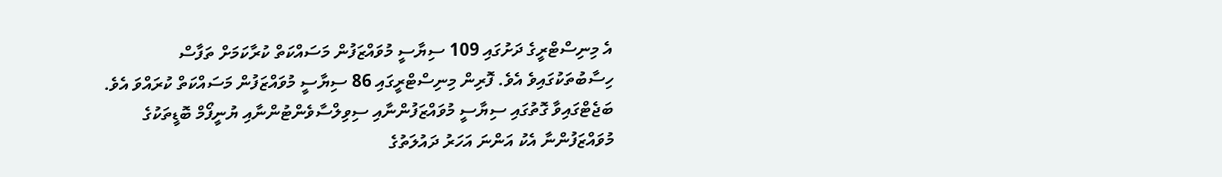އެ މިނިސްޓްރީގެ ދަށުގައި 109 ސިޔާސީ މުވައްޒަފުން މަސައްކަތް ކުރާކަމަށް ތަފާސް ހިސާބުތަކުގައިވެ އެވެ. ފޮރިން މިނިސްޓްރީގައި 86 ސިޔާސީ މުވައްޒަފުން މަސައްކަތް ކުރައްވަ އެވެ. ބަޖެޓްގައިވާ ގޮތުގައި ސިޔާސީ މުވައްޒަފުންނާއި ސިވިލްސާވެންޓުންނާއި ޔުނީފޯމް ބޮޑީތަކުގެ މުވައްޒަފުންނާ އެކު އަންނަ އަހަރު ދައުލަތުގެ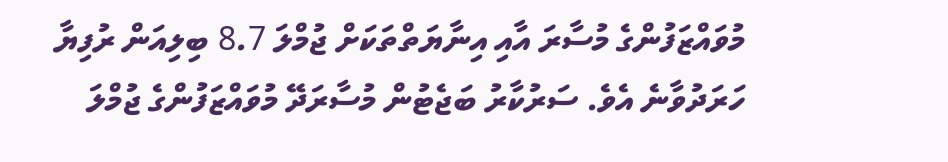މުވައްޒަފުންގެ މުސާރަ އާއި އިނާޔަތްތަކަށް ޖުމްލަ 8.7 ބިލިއަން ރުފިޔާ ހަރަދުވާނެ އެވެ. ސަރުކާރު ބަޖެޓުން މުސާރަދޭ މުވައްޒަފުންގެ ޖުމްލަ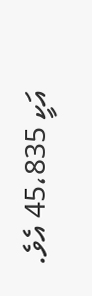އަކީ 45،835 އެވެ.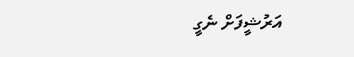އަރުޝީފަށް ނެގީ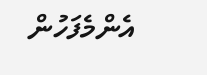އެންމެފަހުން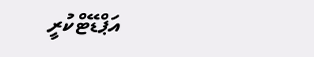އަޕްޑޭޓްކުރީ